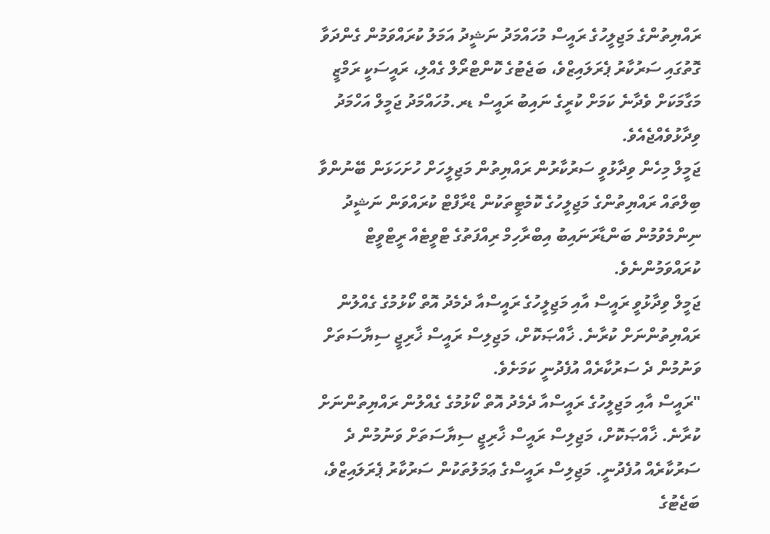ރައްޔިތުންގެ މަޖިލީހުގެ ރައީސް މުހައްމަދު ނަޝީދު އަމަލު ކުރައްވަމުން ގެންދަވާ ގޮތުގައި ސަރުކާރު ޕެރަލައިޒްވެ، ބަޖެޓުގެ ކޮންޓްރޯލް ގެއްލި، ރައީސަކީ ރަމްޒީ މަގާމަކަށް ވެދާނެ ކަމަށް ކުރީގެ ނައިބު ރައީސް ޑރ.މުހައްމަދު ޖަމީލް އަހްމަދު ވިދާޅުވެއްޖެއެވެ.
ޖަމީލް މިހެން ވިދާޅުވީ ސަރުކާރުން ރައްޔިތުން މަޖިލީހަށް ހުށަހަޅަން ބޭނުންވާ ބިލްތައް ރައްޔިތުންގެ މަޖިލީހުގެ ކޮމެޓީތަކުން ޑްރާފްޓް ކުރައްވަން ނަޝީދު ނިންމެވުމުން ބަންޑާރަނައިބު އިބްރާހިމް ރިއްފަތުގެ ޓްވީޓެއް ރީޓްވީޓް ކުރައްވަމުންނެވެ.
ޖަމީލް ވިދާޅުވީ ރައީސް އާއި މަޖިލީހުގެ ރައީސްއާ ދެމެދު އޮތް ކޯޅުމުގެ ގެއްލުން ރައްޔިތުންނަށް ކުރާނެ. ޚާއްޞަކޮށް، މަޖިލިސް ރައީސް ޚާރިޖީ ސިޔާސަތަށް ވަނުމުން ދެ ސަރުކާރެއް އުފެދުނީ ކަމަށެވެ.
"ރައީސް އާއި މަޖިލީހުގެ ރައީސްއާ ދެމެދު އޮތް ކޯޅުމުގެ ގެއްލުން ރައްޔިތުންނަށް ކުރާނެ. ޚާއްޞަކޮށް، މަޖިލިސް ރައީސް ޚާރިޖީ ސިޔާސަތަށް ވަނުމުން ދެ ސަރުކާރެއް އުފެދުނީ. މަޖިލިސް ރައީސްގެ ޢަމަލުތަކުން ސަރުކާރު ޕެރަލައިޒްވެ، ބަޖެޓުގެ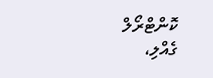ކޮންޓްރޯލް ގެއްލި،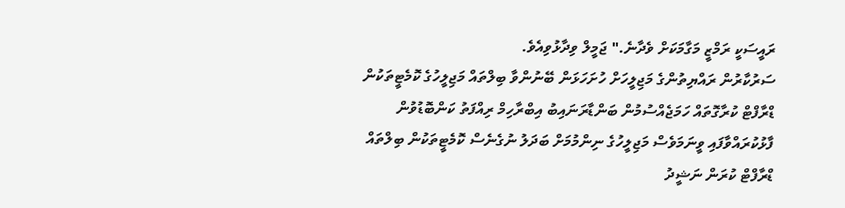ރައީސަކީ ރަމްޒީ މަގާމަކަށް ވެދާނެ." ޖަމީލް ވިދާޅުވިއެވެ.
ސަރުކާރުން ރައްޔިތުންގެ މަޖިލީހަށް ހުށަހަޅަން ބޭނުންވާ ބިލްތައް މަޖިލީހުގެ ކޮމެޓީތަކުން ޑްރާފްޓް ކުރާގޮތައް ހަމަޖެއްސުމުން ބަންޑާރަނައިބު އިބްރާހިމް ރިއްފަތު ކަންބޮޑުވުން ފާޅުކުރައްވާފައި ވީނަމަވެސް މަޖިލީހުގެ ނިންމުމަށް ބަދަލު ނުގެނެސް ކޮމެޓީތަކުން ބިލްތައް ޑްރާފްޓް ކުރަން ނަޝީދު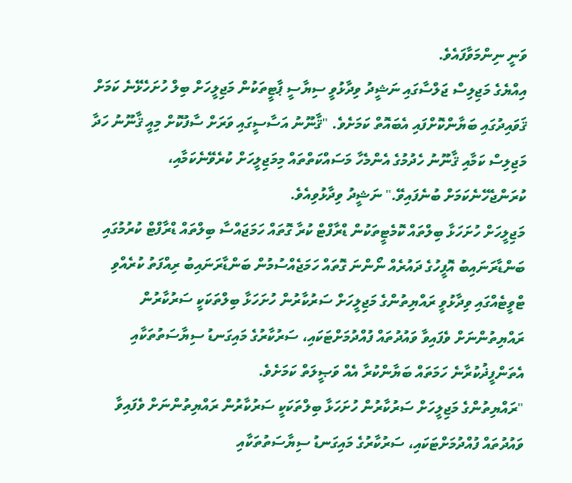ވަނީ ނިންމަވާފައެވެ.
އިއްޔެގެ މަޖިލިސް ޖަލްސާގައި ނަޝީދު ވިދާޅުވީ ސިޔާސީ ޕާޓީތަކުން މަޖިލީހަށް ބިލް ހުށަހެޅޭނެ ކަމަށް ޤަވައިދުގައި ބަޔާންކޮށްފައި އެބައޮތް ކަމަށެވެ. "ޤާނޫނު އަސާސީގައި ވަރަށް ސާފުކޮށް މިއީ ޤާނޫނު ހަދާ މަޖިލިސް ކަމާއި ޤާނޫނު ހެދުމުގެ އެންމެހާ މަސައްކަތްތައް މިމަޖިލީހަށް ކުރެވޭނެކަމާއި، ކުރަންޖެހޭނެކަމަށް ބުނެފައިވޭ." ނަޝީދު ވިދާޅުވިއެވެ.
މަޖިލީހަށް ހުށަހަޅާ ބިލްތައް ކޮމެޓީތަކުން ޑްރާފްޓް ކުރާ ގޮތައް ހަމަޖައްސާ ބިލްތައް ޑްރާފްޓް ކުރުމުގައި ބަންޑާރަނައިބު އޮފީހުގެ ދައުރެއް ނޯންނަ ގޮތައް ހަމަޖެއްސުމުން ބަންޑާރަނައިބު ރިއްފަތު ކުރެއްވި ޓްވީޓެއްގައި ވިދާޅުވީ ރައްޔިތުންގެ މަޖިލީހަށް ސަރުކާރުން ހުށަހަޅާ ބިލްތަކަކީ ސަރުކާރުން ރައްޔިތުންނަށް ވެފައިވާ ވައުދުތައް ފުއްދުމަށްޓަކައި، ސަރުކާރުގެ މައިގަނޑު ސިޔާސަތުތަކާއި އެތަންފީޛުކުރާނެ ހަމަތައް ބަޔާންކުރާ އެއް ވަޞީލަތް ކަމަށެވެ.
"ރައްޔިތުންގެ މަޖިލީހަށް ސަރުކާރުން ހުށަހަޅާ ބިލްތަކަކީ ސަރުކާރުން ރައްޔިތުންނަށް ވެފައިވާ ވައުދުތައް ފުއްދުމަށްޓަކައި، ސަރުކާރުގެ މައިގަނޑު ސިޔާސަތުތަކާއި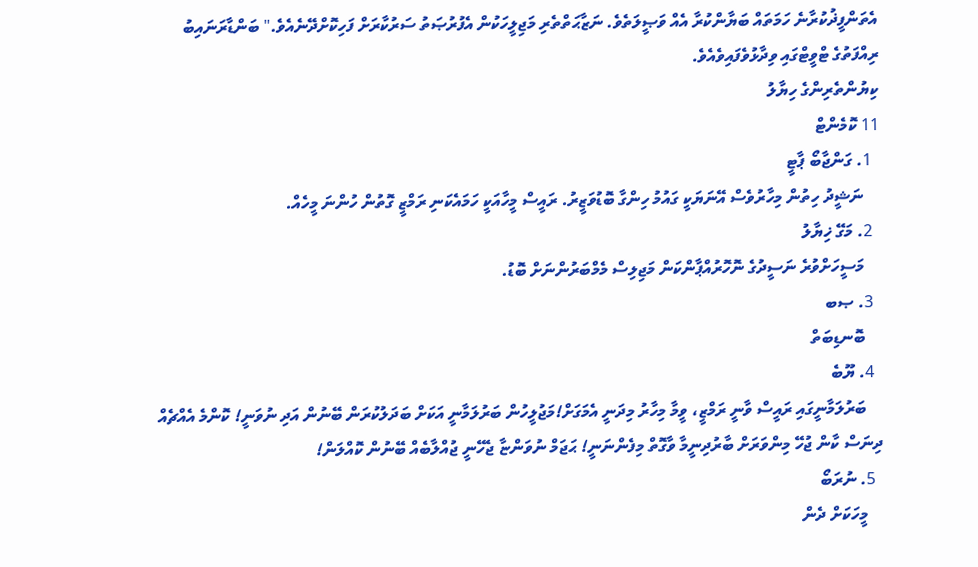އެތަންފީޛުކުރާނެ ހަމަތައް ބަޔާންކުރާ އެއް ވަޞީލަތެވެ. ނަޒާޙަތްތެރި މަޖިލީހަކުން އެފުރުޞަތު ސަރުކާރަށް ފަހިކޮށްދޭނެއެވެ." ބަންޑާރަނައިބު ރިއްފަތުގެ ޓްވީޓްގައި ވިދާޅުވެފައިވެއެވެ.
ކިޔުންތެރިންގެ ހިޔާލު
11 ކޮމެންޓް
  1. ގަންޖާބޯ ޕާޓީ
    ނަޝީދު ހިތުން މިހާރުވެސް އޭނަޔަކީ ގައުމު ހިންގާ ބޮޑުވަޒީރު. ރައީސް މީހާއަކީ ހަމައެކަނި ރަމްޒީ ގޮތުން ހުންނަ މީހެއް.
  2. މަގޭ ޚިޔާލު
    މަސީހަށްވުރެ ނަސީދުގެ ނޮހޮރުއްޕާންކަން މަޖިލިސް މެމްބަރުންނަށް ބޮޑު.
  3. ޞބ
    ބޮނޑިބަތް
  4. ޔޫބެ
    ބަރުލަމާނީގައި ރައީސް ވާނީ ރަމްޒީ، ވީމާ މިހާރު މިދަނީ އެމަގަށް!މަޖުލީހުން ބަރުލަމާނީ އަކަށް ބަދަލުކުރަން ބޭނުން އަދި ނުވަނީ! ކޮންމެ އެއްޗެއް ދިނަސް ކާން ޖުހޭ މިންވަރަށް ބާރުދިނީމާ ވާގޮތް މިފެންނަނީ! ޙަޖަމް ނުވަންޏާ ޖެހޭނީ ޖުއްލާބެއް ބޭނުން ކޮއްލަން!
  5. ނުރަބޯ
    މީހަކަށް ދެން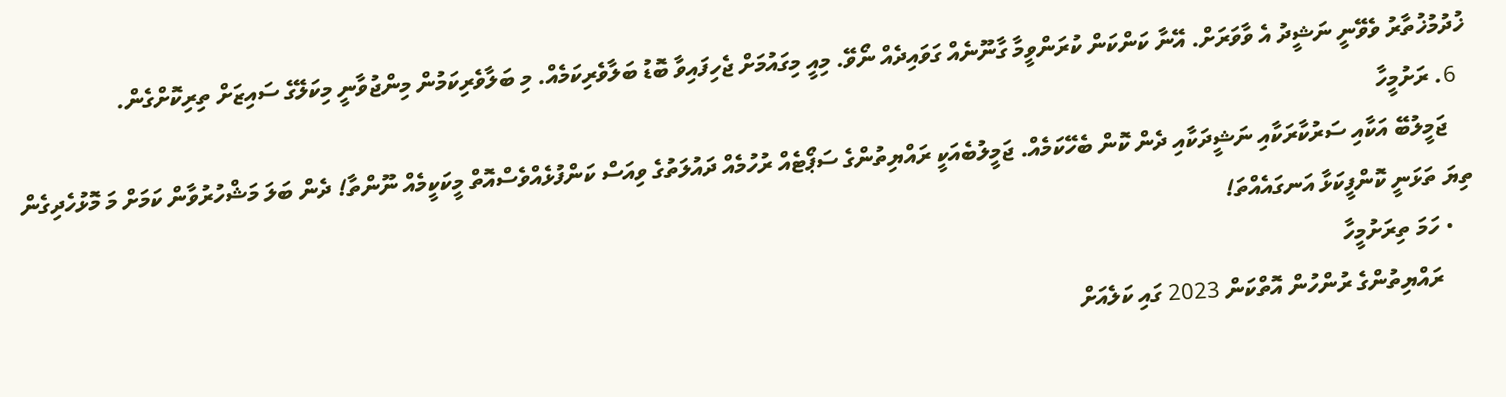ޚުދުމުޚުތާރު ވެވޭނީ ނަޝީދު އެ ވާވަރަށް. އޭނާ ކަންކަން ކުރަންވީމާ ގާނޫނެއް ގަވައިދެއް ނޯވޭ. މިއީ މިގައުމަށް ޖެހިފައިވާ ބޮޑު ބަލާވެރިކަމެއް. މި ބަލާވެރިކަމުން މިންޖުވާނީ މިކަލޭގެ ސައިޒަށް ތިރިކޮށްގެން.
  6. ރަށުމީހާ
    ޖަމީލުބޭ އަކާއި ސަރުކާރަކާއި ނަޝީދަކާއި ދެން ކޮން ބެހޭކަމެއް. ޖަމީލުބެއަކީ ރައްޔިތުންގެ ސަޕޯޓެއް ރުހުމެއް ދައުލަތުގެ ވިއަސް ކަންފުޅެއްވެސްއޮތް މީކަކީމެއް ނޫންތާ! ދެން ބަލަ މަޝްހުރުވާން ކަމަށް މަ މޮޅުހެދިގެން ތިޔަ ތަޅަނީ ކޮންފީކަޅާ އަނގައެއްތަ!
    • ހަމަ ތިރަށުމީހާ
      ރައްޔިތުންގެ ރުންހުން އޮތްކަން 2023 ގައި ކަލެއަށް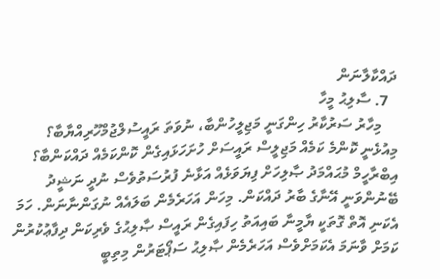ދައްކާލާނަން
  7. ސާލިޙު މީހާ
    މިހާރު ސަރުކާރު ހިންގަނީ މަޖިލީހުންބާ، ނުވަތަ ރައީސުލްޖުމްހޫރިއްޔާބާ؟ މިއުޅެނީ ކޮންމެ ކަމެއް މަޖިލީސް ރައީސަށް ހުށަހަޅައިގެން ކޮންކަމެއް ދައްކަންބާ؟ އިބްރާހީމް މުޙައްމަދު ޞާލިހަށް ފިޔަވަޅެއް އަޅާނެ ފުރުސަތުވެސް ނުދީ ނަޝީދު ބޭނުންވަނީ އޭނާގެ ބާރު ދައްކަން. މިހަން އަހަރެމެން ބަލައެއް ނުގަންނާނަން. ހަމަ އެކަނި އޮތް ގޮތަކީ ޔާމީނާ ބައިއަތު ހިފައިގެން ރައީސް ޞާލިޙުގެ ވެރިކަން ދިފާޢުކުރުން ކަމަށް ވާނަމަ އެކަމަށްވެސް އަހަރެމެން ޞާލިޙު ސަޕޯޓަރުން މިތިބީ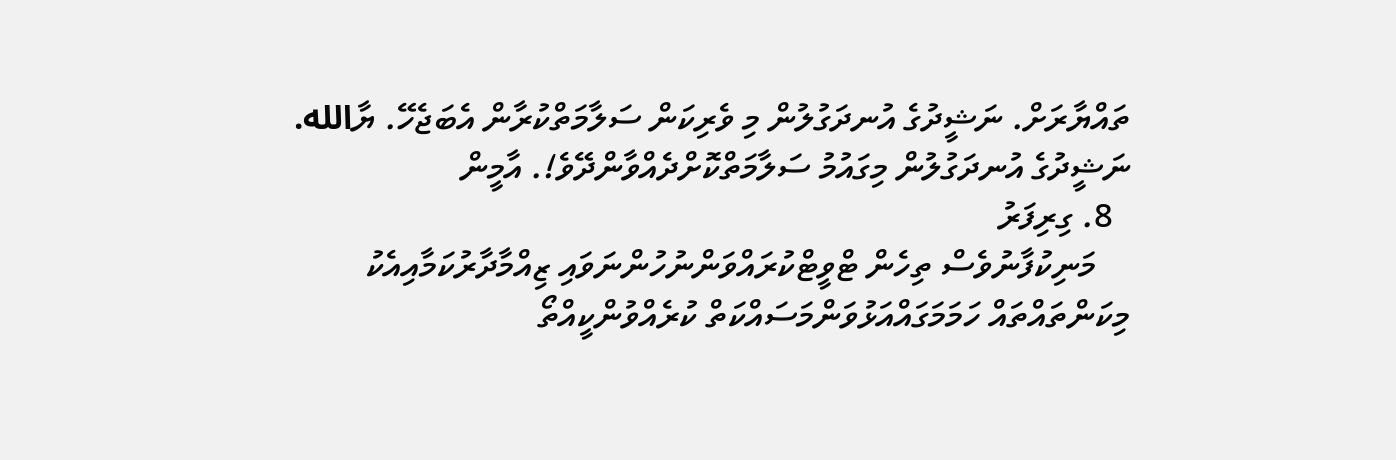ތައްޔާރަށް. ނަޝީދުގެ އުނދަގުލުން މި ވެރިކަން ސަލާމަތްކުރާން އެބަޖެހޭ. ޔާالله. ނަޝީދުގެ އުނދަގުލުން މިގައުމު ސަލާމަތްކޮށްދެއްވާންދޭވެ!. އާމީން
  8. ގިރިފަރު
    މަނިކުފާނުވެސް ތިހެން ޓްވީޓްކުރައްވަންނުހުންނަވައި ޒިއްމާދާރުކަމާއިއެކު މިކަންތައްތައް ހަމަމަގައްއަޅުވަންމަސައްކަތް ކުރެއްވުންކީއްތޯ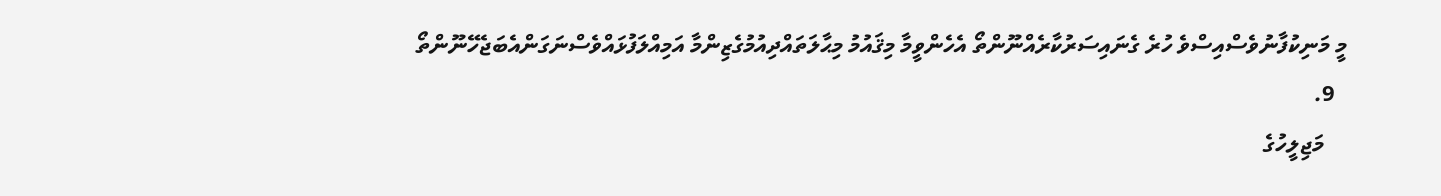މީ މަނިކުފާނުވެސްއިސްވެ ހުރެ ގެނައިސަރުކާރެއްނޫންތޯ އެހެންވީމާ މިޤައުމު މިޙާލަތައްދިއުމުގެޒިންމާ އަމިއްލަފުޅައްވެސްނަގަންއެބަޖެހޭނޫންތޯ
  9.
    މަޖިލީހުގެ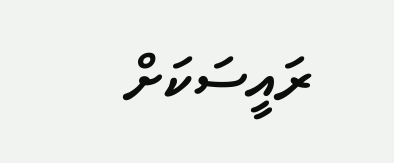ރައީސަކަށް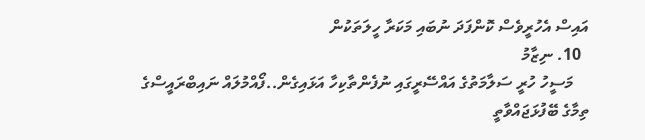އައިސް އެހުރީވެސް ކޮންފަދަ ނުބައި މަކަރާ ހީލަތަކުން
  10. ނިޒާމު
    މަސީހު ހުރީ ސަލާމަތުގެ އައްސޭރީގައި ނުފެންތާކިހާ އަޅައިގެން..ފޯއްމުލައް ނައިބްރައީސްގެ ތިމާގެ ބޭފުޅަޖައްވާތީ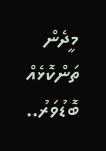މީދެން ތަންކޮޅެއް ބޮޑުވަރު..